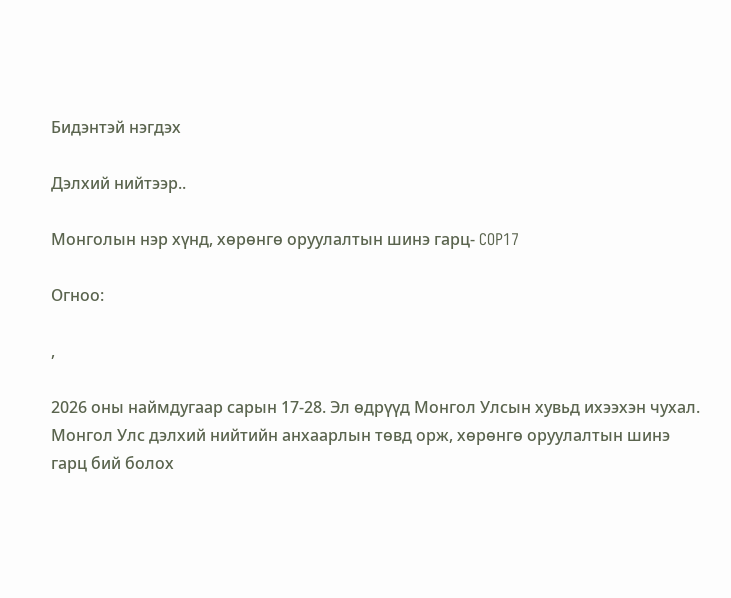Бидэнтэй нэгдэх

Дэлхий нийтээр..

Монголын нэр хүнд, хөрөнгө оруулалтын шинэ гарц- COP17

Огноо:

,

2026 оны наймдугаар сарын 17-28. Эл өдрүүд Монгол Улсын хувьд ихээхэн чухал. Монгол Улс дэлхий нийтийн анхаарлын төвд орж, хөрөнгө оруулалтын шинэ гарц бий болох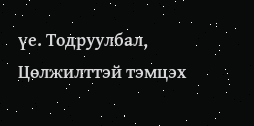үе. Тодруулбал, Цөлжилттэй тэмцэх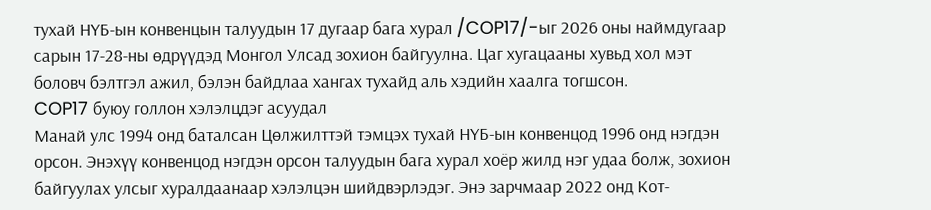тухай НҮБ-ын конвенцын талуудын 17 дугаар бага хурал /COP17/-ыг 2026 оны наймдугаар сарын 17-28-ны өдрүүдэд Монгол Улсад зохион байгуулна. Цаг хугацааны хувьд хол мэт боловч бэлтгэл ажил, бэлэн байдлаа хангах тухайд аль хэдийн хаалга тогшсон.
COP17 буюу голлон хэлэлцдэг асуудал
Манай улс 1994 онд баталсан Цөлжилттэй тэмцэх тухай НҮБ-ын конвенцод 1996 онд нэгдэн орсон. Энэхүү конвенцод нэгдэн орсон талуудын бага хурал хоёр жилд нэг удаа болж, зохион байгуулах улсыг хуралдаанаар хэлэлцэн шийдвэрлэдэг. Энэ зарчмаар 2022 онд Кот-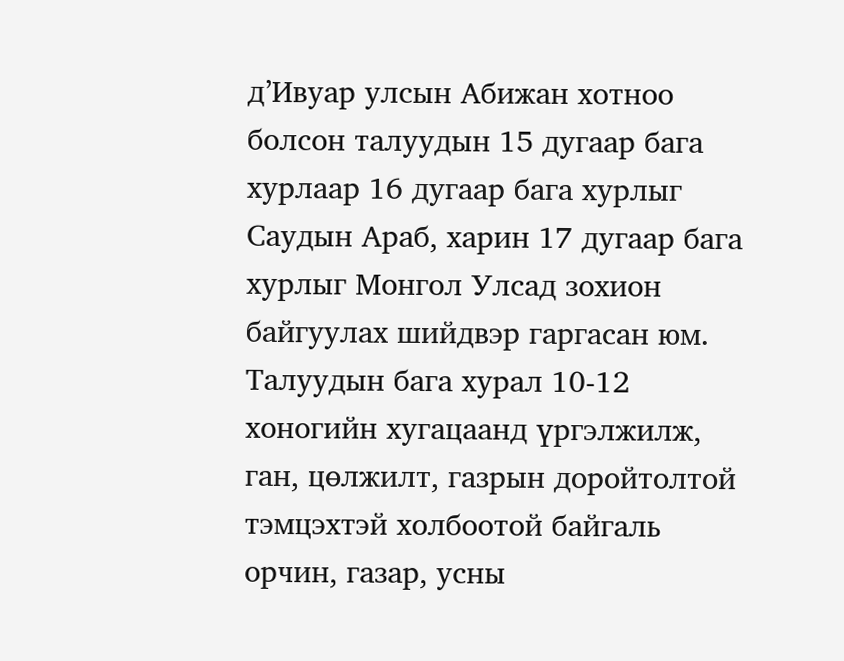д’Ивуар улсын Абижан хотноо болсон талуудын 15 дугаар бага хурлаар 16 дугаар бага хурлыг Саудын Араб, харин 17 дугаар бага хурлыг Монгол Улсад зохион байгуулах шийдвэр гаргасан юм. Талуудын бага хурал 10-12 хоногийн хугацаанд үргэлжилж, ган, цөлжилт, газрын доройтолтой тэмцэхтэй холбоотой байгаль орчин, газар, усны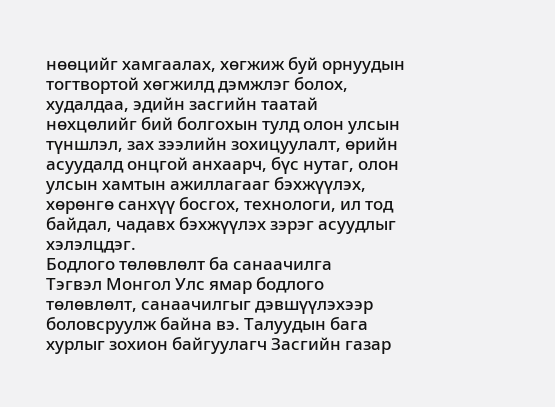нөөцийг хамгаалах, хөгжиж буй орнуудын тогтвортой хөгжилд дэмжлэг болох, худалдаа, эдийн засгийн таатай нөхцөлийг бий болгохын тулд олон улсын түншлэл, зах зээлийн зохицуулалт, өрийн асуудалд онцгой анхаарч, бүс нутаг, олон улсын хамтын ажиллагааг бэхжүүлэх, хөрөнгө санхүү босгох, технологи, ил тод байдал, чадавх бэхжүүлэх зэрэг асуудлыг хэлэлцдэг.
Бодлого төлөвлөлт ба санаачилга
Тэгвэл Монгол Улс ямар бодлого төлөвлөлт, санаачилгыг дэвшүүлэхээр боловсруулж байна вэ. Талуудын бага хурлыг зохион байгуулагч Засгийн газар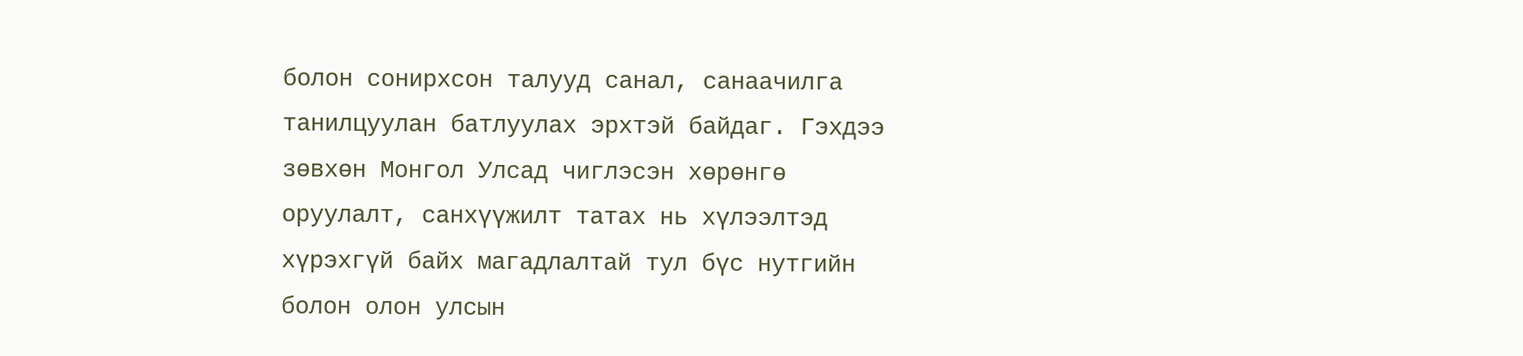болон сонирхсон талууд санал, санаачилга танилцуулан батлуулах эрхтэй байдаг. Гэхдээ зөвхөн Монгол Улсад чиглэсэн хөрөнгө оруулалт, санхүүжилт татах нь хүлээлтэд хүрэхгүй байх магадлалтай тул бүс нутгийн болон олон улсын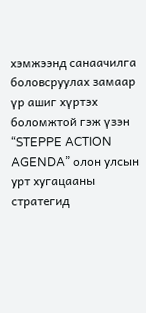хэмжээнд санаачилга боловсруулах замаар үр ашиг хүртэх боломжтой гэж үзэн “STEPPE ACTION AGENDA” олон улсын урт хугацааны стратегид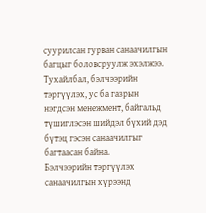суурилсан гурван санаачилгын багцыг боловсруулж эхэлжээ. Тухайлбал, бэлчээрийн тэргүүлэх, ус ба газрын нэгдсэн менежмент, байгальд түшиглэсэн шийдэл бүхий дэд бүтэц гэсэн санаачилгыг багтаасан байна.
Бэлчээрийн тэргүүлэх санаачилгын хүрээнд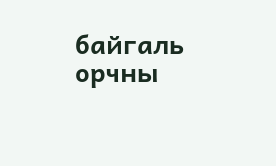байгаль орчны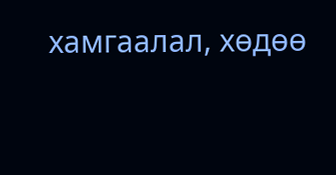хамгаалал, хөдөө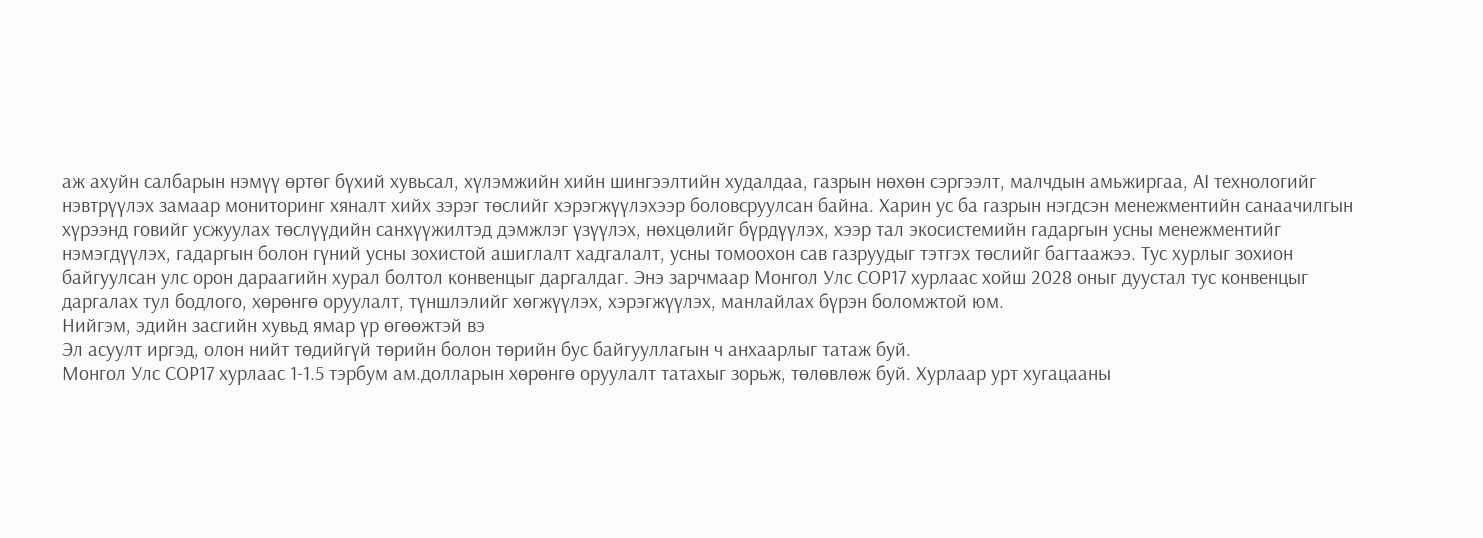аж ахуйн салбарын нэмүү өртөг бүхий хувьсал, хүлэмжийн хийн шингээлтийн худалдаа, газрын нөхөн сэргээлт, малчдын амьжиргаа, AI технологийг нэвтрүүлэх замаар мониторинг хяналт хийх зэрэг төслийг хэрэгжүүлэхээр боловсруулсан байна. Харин ус ба газрын нэгдсэн менежментийн санаачилгын хүрээнд говийг усжуулах төслүүдийн санхүүжилтэд дэмжлэг үзүүлэх, нөхцөлийг бүрдүүлэх, хээр тал экосистемийн гадаргын усны менежментийг нэмэгдүүлэх, гадаргын болон гүний усны зохистой ашиглалт хадгалалт, усны томоохон сав газруудыг тэтгэх төслийг багтаажээ. Тус хурлыг зохион байгуулсан улс орон дараагийн хурал болтол конвенцыг даргалдаг. Энэ зарчмаар Монгол Улс COP17 хурлаас хойш 2028 оныг дуустал тус конвенцыг даргалах тул бодлого, хөрөнгө оруулалт, түншлэлийг хөгжүүлэх, хэрэгжүүлэх, манлайлах бүрэн боломжтой юм.
Нийгэм, эдийн засгийн хувьд ямар үр өгөөжтэй вэ
Эл асуулт иргэд, олон нийт төдийгүй төрийн болон төрийн бус байгууллагын ч анхаарлыг татаж буй.
Монгол Улс COP17 хурлаас 1-1.5 тэрбум ам.долларын хөрөнгө оруулалт татахыг зорьж, төлөвлөж буй. Хурлаар урт хугацааны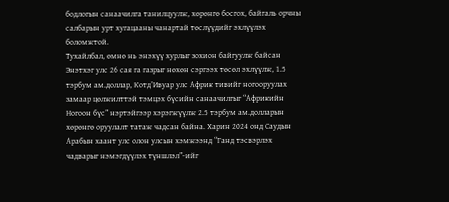бодлогын санаачилга танилцуулж, хөрөнгө босгох, байгаль орчны салбарын урт хугацааны чанартай төслүүдийг эхлүүлэх боломжтой.
Тухайлбал, өмнө нь энэхүү хурлыг зохион байгуулж байсан Энэтхэг улс 26 сая га газрыг нөхөн сэргээх төсөл эхлүүлж, 1.5 тэрбум ам.доллар, Котд’Ивуар улс Африк тивийг ногооруулах замаар цөлжилттэй тэмцэх бүсийн санаачилгыг “Африкийн Ногоон бүс” нэртэйгээр хэрэгжүүлж 2.5 тэрбум ам.долларын хөрөнгө оруулалт татаж чадсан байна. Харин 2024 онд Саудын Арабын хаант улс олон улсын хэмжээнд “Ганд тэсвэрлэх чадварыг нэмэгдүүлэх түншлэл”-ийг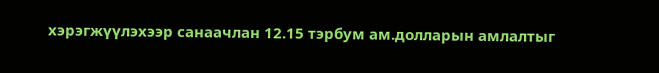хэрэгжүүлэхээр санаачлан 12.15 тэрбум ам.долларын амлалтыг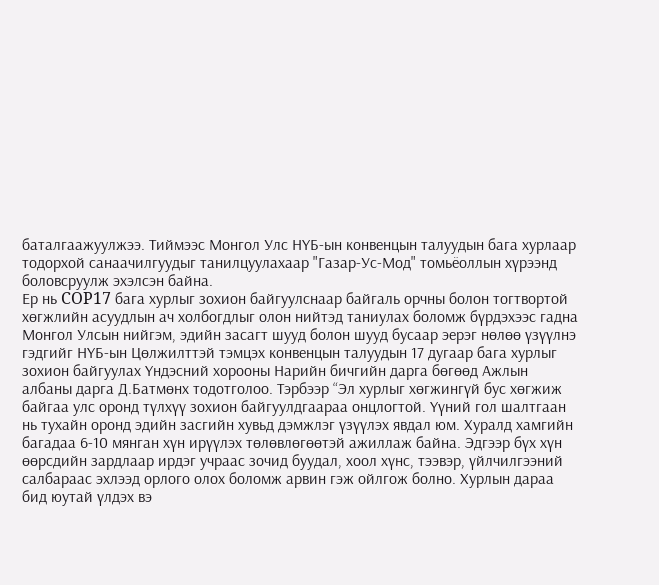баталгаажуулжээ. Тиймээс Монгол Улс НҮБ-ын конвенцын талуудын бага хурлаар тодорхой санаачилгуудыг танилцуулахаар "Газар-Ус-Мод" томьёоллын хүрээнд боловсруулж эхэлсэн байна.
Ер нь COP17 бага хурлыг зохион байгуулснаар байгаль орчны болон тогтвортой хөгжлийн асуудлын ач холбогдлыг олон нийтэд таниулах боломж бүрдэхээс гадна Монгол Улсын нийгэм, эдийн засагт шууд болон шууд бусаар эерэг нөлөө үзүүлнэ гэдгийг НҮБ-ын Цөлжилттэй тэмцэх конвенцын талуудын 17 дугаар бага хурлыг зохион байгуулах Үндэсний хорооны Нарийн бичгийн дарга бөгөөд Ажлын албаны дарга Д.Батмөнх тодотголоо. Тэрбээр “Эл хурлыг хөгжингүй бус хөгжиж байгаа улс оронд түлхүү зохион байгуулдгаараа онцлогтой. Үүний гол шалтгаан нь тухайн оронд эдийн засгийн хувьд дэмжлэг үзүүлэх явдал юм. Хуралд хамгийн багадаа 6-10 мянган хүн ирүүлэх төлөвлөгөөтэй ажиллаж байна. Эдгээр бүх хүн өөрсдийн зардлаар ирдэг учраас зочид буудал, хоол хүнс, тээвэр, үйлчилгээний салбараас эхлээд орлого олох боломж арвин гэж ойлгож болно. Хурлын дараа бид юутай үлдэх вэ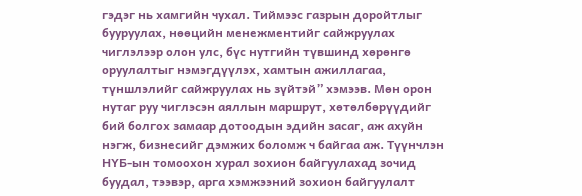гэдэг нь хамгийн чухал. Тиймээс газрын доройтлыг бууруулах, нөөцийн менежментийг сайжруулах чиглэлээр олон улс, бүс нутгийн түвшинд хөрөнгө оруулалтыг нэмэгдүүлэх, хамтын ажиллагаа, түншлэлийг сайжруулах нь зүйтэй” хэмээв. Мөн орон нутаг руу чиглэсэн аяллын маршрут, хөтөлбөрүүдийг бий болгох замаар дотоодын эдийн засаг, аж ахуйн нэгж, бизнесийг дэмжих боломж ч байгаа аж. Түүнчлэн НҮБ-ын томоохон хурал зохион байгуулахад зочид буудал, тээвэр, арга хэмжээний зохион байгуулалт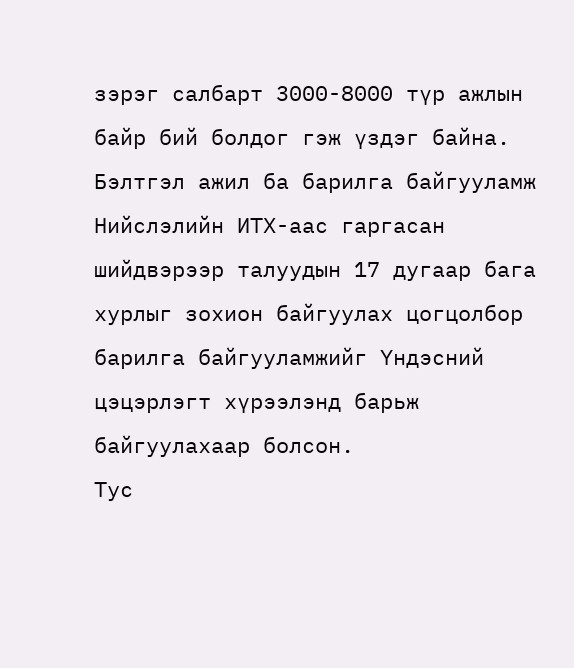зэрэг салбарт 3000-8000 түр ажлын байр бий болдог гэж үздэг байна.
Бэлтгэл ажил ба барилга байгууламж
Нийслэлийн ИТХ-аас гаргасан шийдвэрээр талуудын 17 дугаар бага хурлыг зохион байгуулах цогцолбор барилга байгууламжийг Үндэсний цэцэрлэгт хүрээлэнд барьж байгуулахаар болсон.
Тус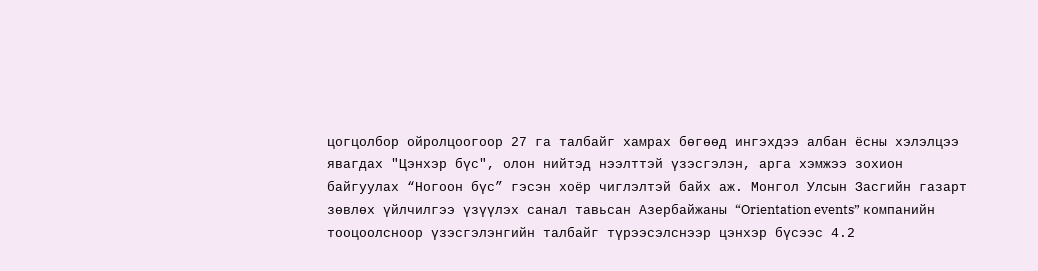цогцолбор ойролцоогоор 27 га талбайг хамрах бөгөөд ингэхдээ албан ёсны хэлэлцээ явагдах "Цэнхэр бүс", олон нийтэд нээлттэй үзэсгэлэн, арга хэмжээ зохион байгуулах “Ногоон бүс” гэсэн хоёр чиглэлтэй байх аж. Монгол Улсын Засгийн газарт зөвлөх үйлчилгээ үзүүлэх санал тавьсан Азербайжаны “Orientation events” компанийн тооцоолсноор үзэсгэлэнгийн талбайг түрээсэлснээр цэнхэр бүсээс 4.2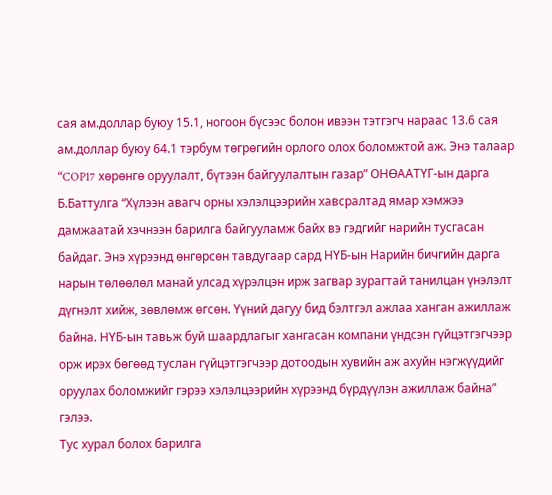сая ам.доллар буюу 15.1, ногоон бүсээс болон ивээн тэтгэгч нараас 13.6 сая ам.доллар буюу 64.1 тэрбум төгрөгийн орлого олох боломжтой аж. Энэ талаар “COP17 хөрөнгө оруулалт, бүтээн байгуулалтын газар” ОНӨААТҮГ-ын дарга Б.Баттулга “Хүлээн авагч орны хэлэлцээрийн хавсралтад ямар хэмжээ дамжаатай хэчнээн барилга байгууламж байх вэ гэдгийг нарийн тусгасан байдаг. Энэ хүрээнд өнгөрсөн тавдугаар сард НҮБ-ын Нарийн бичгийн дарга нарын төлөөлөл манай улсад хүрэлцэн ирж загвар зурагтай танилцан үнэлэлт дүгнэлт хийж, зөвлөмж өгсөн. Үүний дагуу бид бэлтгэл ажлаа ханган ажиллаж байна. НҮБ-ын тавьж буй шаардлагыг хангасан компани үндсэн гүйцэтгэгчээр орж ирэх бөгөөд туслан гүйцэтгэгчээр дотоодын хувийн аж ахуйн нэгжүүдийг оруулах боломжийг гэрээ хэлэлцээрийн хүрээнд бүрдүүлэн ажиллаж байна” гэлээ.
Тус хурал болох барилга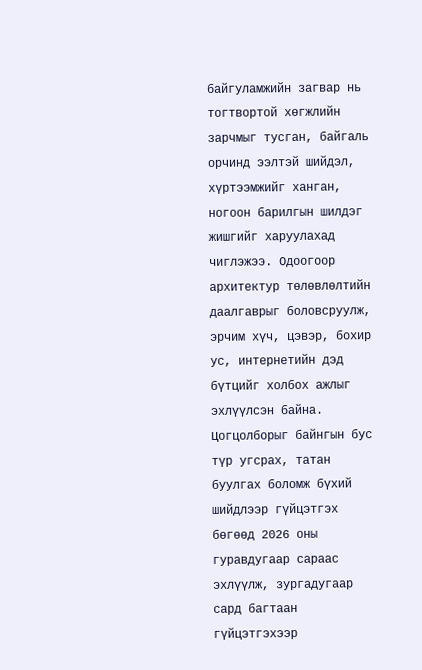байгуламжийн загвар нь тогтвортой хөгжлийн зарчмыг тусган, байгаль орчинд ээлтэй шийдэл, хүртээмжийг ханган, ногоон барилгын шилдэг жишгийг харуулахад чиглэжээ. Одоогоор архитектур төлөвлөлтийн даалгаврыг боловсруулж, эрчим хүч, цэвэр, бохир ус, интернетийн дэд бүтцийг холбох ажлыг эхлүүлсэн байна. Цогцолборыг байнгын бус түр угсрах, татан буулгах боломж бүхий шийдлээр гүйцэтгэх бөгөөд 2026 оны гуравдугаар сараас эхлүүлж, зургадугаар сард багтаан гүйцэтгэхээр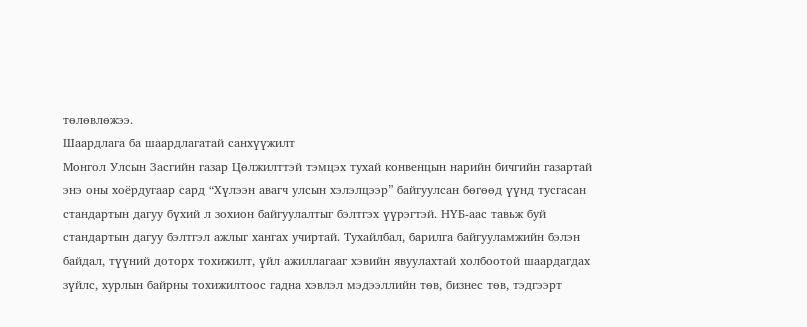төлөвлөжээ.
Шаардлага ба шаардлагатай санхүүжилт
Монгол Улсын Засгийн газар Цөлжилттэй тэмцэх тухай конвенцын нарийн бичгийн газартай энэ оны хоёрдугаар сард “Хүлээн авагч улсын хэлэлцээр” байгуулсан бөгөөд үүнд тусгасан стандартын дагуу бүхий л зохион байгуулалтыг бэлтгэх үүрэгтэй. НҮБ-аас тавьж буй стандартын дагуу бэлтгэл ажлыг хангах учиртай. Тухайлбал, барилга байгууламжийн бэлэн байдал, түүний доторх тохижилт, үйл ажиллагааг хэвийн явуулахтай холбоотой шаардагдах зүйлс, хурлын байрны тохижилтоос гадна хэвлэл мэдээллийн төв, бизнес төв, тэдгээрт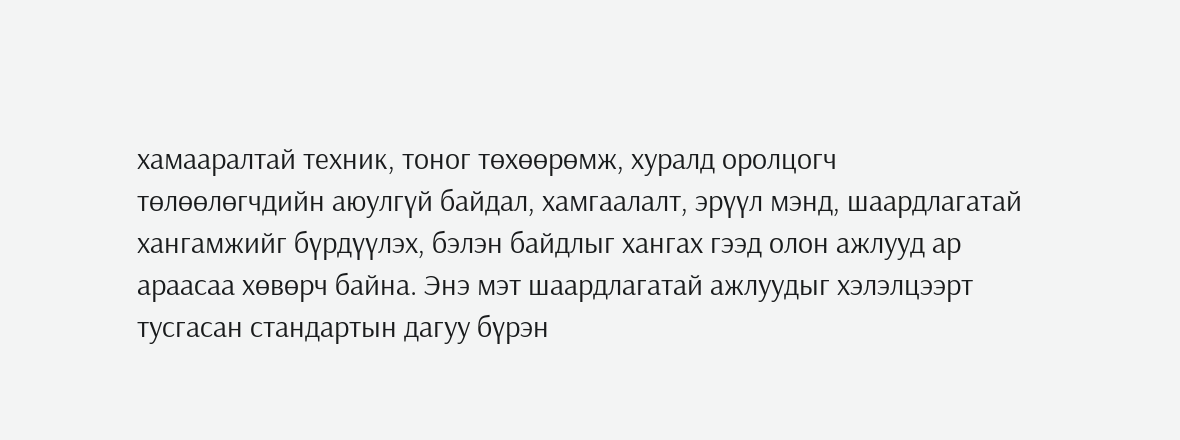хамааралтай техник, тоног төхөөрөмж, хуралд оролцогч төлөөлөгчдийн аюулгүй байдал, хамгаалалт, эрүүл мэнд, шаардлагатай хангамжийг бүрдүүлэх, бэлэн байдлыг хангах гээд олон ажлууд ар араасаа хөвөрч байна. Энэ мэт шаардлагатай ажлуудыг хэлэлцээрт тусгасан стандартын дагуу бүрэн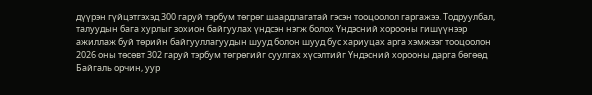дүүрэн гүйцэтгэхэд 300 гаруй тэрбум төгрөг шаардлагатай гэсэн тооцоолол гаргажээ. Тодруулбал, талуудын бага хурлыг зохион байгуулах үндсэн нэгж болох Үндэсний хорооны гишүүнээр ажиллаж буй төрийн байгууллагуудын шууд болон шууд бус хариуцах арга хэмжээг тооцоолон 2026 оны төсөвт 302 гаруй тэрбум төгрөгийг суулгах хүсэлтийг Үндэсний хорооны дарга бөгөөд Байгаль орчин, уур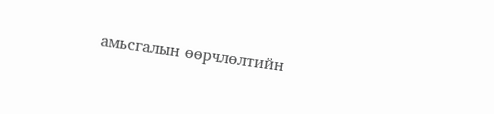амьсгалын өөрчлөлтийн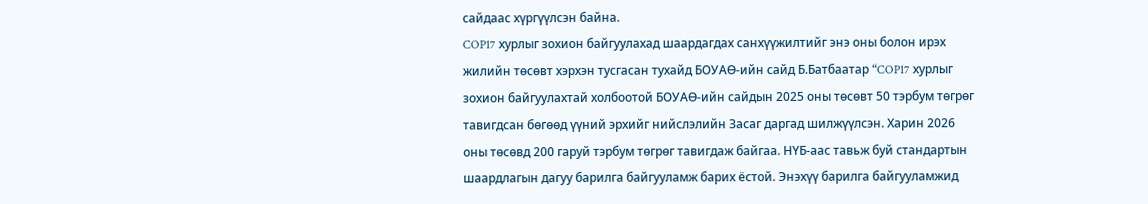сайдаас хүргүүлсэн байна.
COP17 хурлыг зохион байгуулахад шаардагдах санхүүжилтийг энэ оны болон ирэх жилийн төсөвт хэрхэн тусгасан тухайд БОУАӨ-ийн сайд Б.Батбаатар “COP17 хурлыг зохион байгуулахтай холбоотой БОУАӨ-ийн сайдын 2025 оны төсөвт 50 тэрбум төгрөг тавигдсан бөгөөд үүний эрхийг нийслэлийн Засаг даргад шилжүүлсэн. Харин 2026 оны төсөвд 200 гаруй тэрбум төгрөг тавигдаж байгаа. НҮБ-аас тавьж буй стандартын шаардлагын дагуу барилга байгууламж барих ёстой. Энэхүү барилга байгууламжид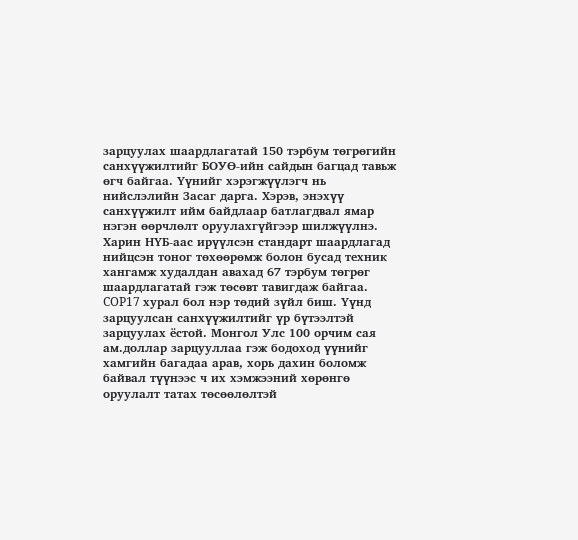зарцуулах шаардлагатай 150 тэрбум төгрөгийн санхүүжилтийг БОУӨ-ийн сайдын багцад тавьж өгч байгаа. Үүнийг хэрэгжүүлэгч нь нийслэлийн Засаг дарга. Хэрэв, энэхүү санхүүжилт ийм байдлаар батлагдвал ямар нэгэн өөрчлөлт оруулахгүйгээр шилжүүлнэ. Харин НҮБ-аас ирүүлсэн стандарт шаардлагад нийцсэн тоног төхөөрөмж болон бусад техник хангамж худалдан авахад 67 тэрбум төгрөг шаардлагатай гэж төсөвт тавигдаж байгаа.
COP17 хурал бол нэр төдий зүйл биш. Үүнд зарцуулсан санхүүжилтийг үр бүтээлтэй зарцуулах ёстой. Монгол Улс 100 орчим сая ам.доллар зарцууллаа гэж бодоход үүнийг хамгийн багадаа арав, хорь дахин боломж байвал түүнээс ч их хэмжээний хөрөнгө оруулалт татах төсөөлөлтэй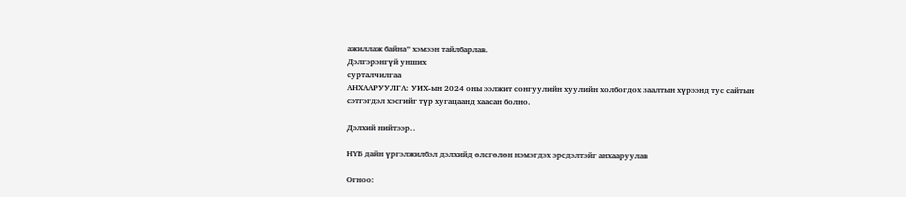ажиллаж байна” хэмээн тайлбарлав.
Дэлгэрэнгүй унших
сурталчилгаа
АНХААРУУЛГА: УИХ-ын 2024 оны ээлжит сонгуулийн хуулийн холбогдох заалтын хүрээнд тус сайтын сэтгэгдэл хэсгийг түр хугацаанд хаасан болно.

Дэлхий нийтээр..

НҮБ дайн үргэлжилбэл дэлхийд өлсгөлөн нэмэгдэх эрсдэлтэйг анхааруулав

Огноо: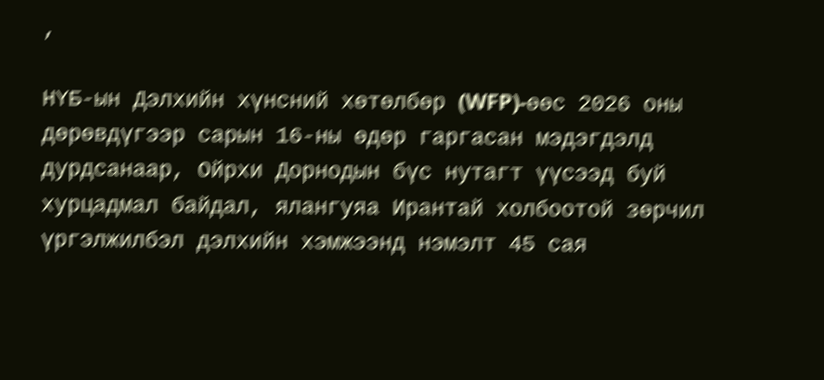,

НҮБ-ын Дэлхийн хүнсний хөтөлбөр (WFP)-өөс 2026 оны дөрөвдүгээр сарын 16-ны өдөр гаргасан мэдэгдэлд дурдсанаар, Ойрхи Дорнодын бүс нутагт үүсээд буй хурцадмал байдал, ялангуяа Ирантай холбоотой зөрчил үргэлжилбэл дэлхийн хэмжээнд нэмэлт 45 сая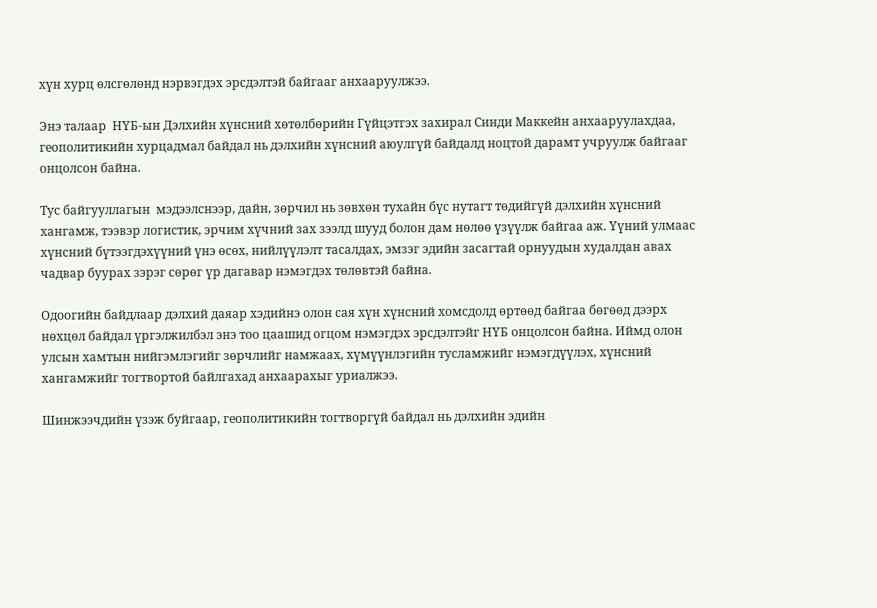хүн хурц өлсгөлөнд нэрвэгдэх эрсдэлтэй байгааг анхааруулжээ.

Энэ талаар  НҮБ-ын Дэлхийн хүнсний хөтөлбөрийн Гүйцэтгэх захирал Синди Маккейн анхааруулахдаа, геополитикийн хурцадмал байдал нь дэлхийн хүнсний аюулгүй байдалд ноцтой дарамт учруулж байгааг онцолсон байна.

Тус байгууллагын  мэдээлснээр, дайн, зөрчил нь зөвхөн тухайн бүс нутагт төдийгүй дэлхийн хүнсний хангамж, тээвэр логистик, эрчим хүчний зах зээлд шууд болон дам нөлөө үзүүлж байгаа аж. Үүний улмаас хүнсний бүтээгдэхүүний үнэ өсөх, нийлүүлэлт тасалдах, эмзэг эдийн засагтай орнуудын худалдан авах чадвар буурах зэрэг сөрөг үр дагавар нэмэгдэх төлөвтэй байна.

Одоогийн байдлаар дэлхий даяар хэдийнэ олон сая хүн хүнсний хомсдолд өртөөд байгаа бөгөөд дээрх нөхцөл байдал үргэлжилбэл энэ тоо цаашид огцом нэмэгдэх эрсдэлтэйг НҮБ онцолсон байна. Иймд олон улсын хамтын нийгэмлэгийг зөрчлийг намжаах, хүмүүнлэгийн тусламжийг нэмэгдүүлэх, хүнсний хангамжийг тогтвортой байлгахад анхаарахыг уриалжээ.

Шинжээчдийн үзэж буйгаар, геополитикийн тогтворгүй байдал нь дэлхийн эдийн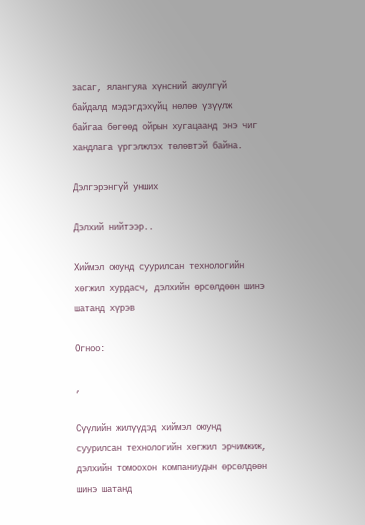засаг, ялангуяа хүнсний аюулгүй байдалд мэдэгдэхүйц нөлөө үзүүлж байгаа бөгөөд ойрын хугацаанд энэ чиг хандлага үргэлжлэх төлөвтэй байна.

Дэлгэрэнгүй унших

Дэлхий нийтээр..

Хиймэл оюунд суурилсан технологийн хөгжил хурдасч, дэлхийн өрсөлдөөн шинэ шатанд хүрэв

Огноо:

,

Сүүлийн жилүүдэд хиймэл оюунд суурилсан технологийн хөгжил эрчимжиж, дэлхийн томоохон компаниудын өрсөлдөөн шинэ шатанд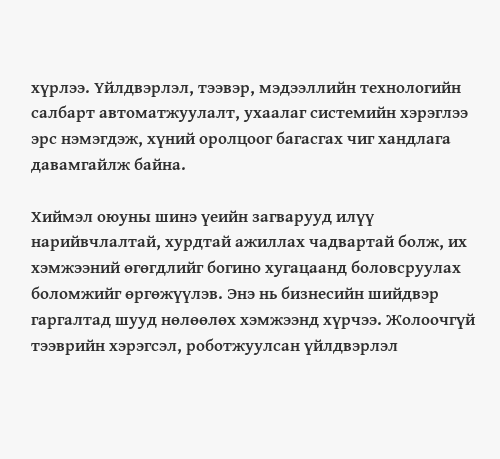хүрлээ. Үйлдвэрлэл, тээвэр, мэдээллийн технологийн салбарт автоматжуулалт, ухаалаг системийн хэрэглээ эрс нэмэгдэж, хүний оролцоог багасгах чиг хандлага давамгайлж байна.

Хиймэл оюуны шинэ үеийн загварууд илүү нарийвчлалтай, хурдтай ажиллах чадвартай болж, их хэмжээний өгөгдлийг богино хугацаанд боловсруулах боломжийг өргөжүүлэв. Энэ нь бизнесийн шийдвэр гаргалтад шууд нөлөөлөх хэмжээнд хүрчээ. Жолоочгүй тээврийн хэрэгсэл, роботжуулсан үйлдвэрлэл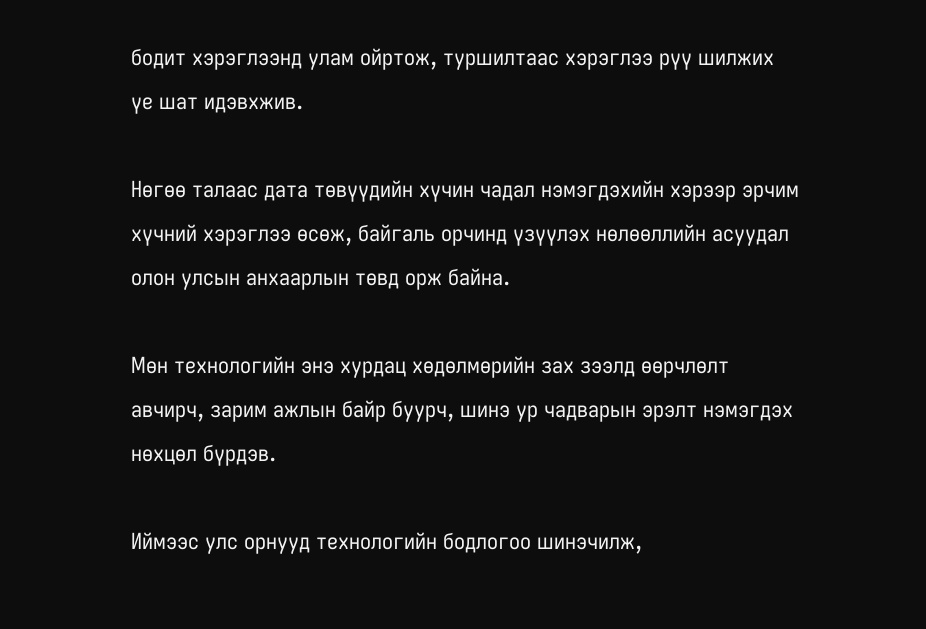бодит хэрэглээнд улам ойртож, туршилтаас хэрэглээ рүү шилжих үе шат идэвхжив.

Нөгөө талаас дата төвүүдийн хүчин чадал нэмэгдэхийн хэрээр эрчим хүчний хэрэглээ өсөж, байгаль орчинд үзүүлэх нөлөөллийн асуудал олон улсын анхаарлын төвд орж байна.

Мөн технологийн энэ хурдац хөдөлмөрийн зах зээлд өөрчлөлт авчирч, зарим ажлын байр буурч, шинэ ур чадварын эрэлт нэмэгдэх нөхцөл бүрдэв.

Иймээс улс орнууд технологийн бодлогоо шинэчилж,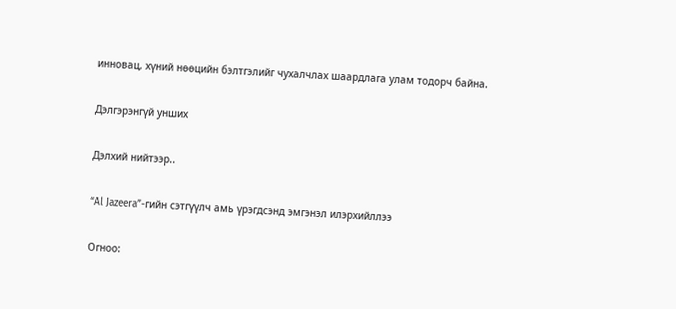инновац, хүний нөөцийн бэлтгэлийг чухалчлах шаардлага улам тодорч байна.

Дэлгэрэнгүй унших

Дэлхий нийтээр..

“Al Jazeera”-гийн сэтгүүлч амь үрэгдсэнд эмгэнэл илэрхийллээ

Огноо: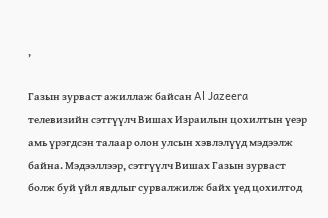,

Газын зурваст ажиллаж байсан Al Jazeera телевизийн сэтгүүлч Вишах Израилын цохилтын үеэр амь үрэгдсэн талаар олон улсын хэвлэлүүд мэдээлж байна. Мэдээллээр, сэтгүүлч Вишах Газын зурваст болж буй үйл явдлыг сурвалжилж байх үед цохилтод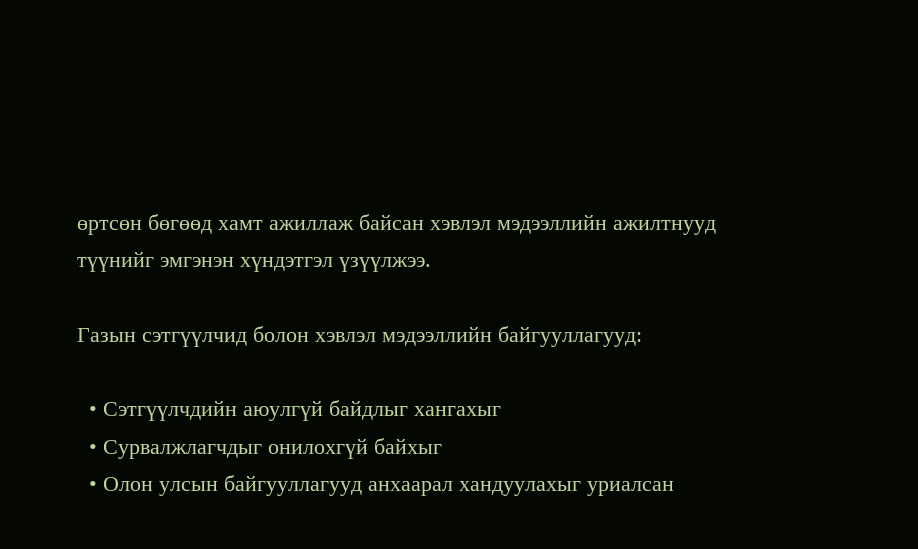өртсөн бөгөөд хамт ажиллаж байсан хэвлэл мэдээллийн ажилтнууд түүнийг эмгэнэн хүндэтгэл үзүүлжээ.

Газын сэтгүүлчид болон хэвлэл мэдээллийн байгууллагууд:

  • Сэтгүүлчдийн аюулгүй байдлыг хангахыг
  • Сурвалжлагчдыг онилохгүй байхыг
  • Олон улсын байгууллагууд анхаарал хандуулахыг уриалсан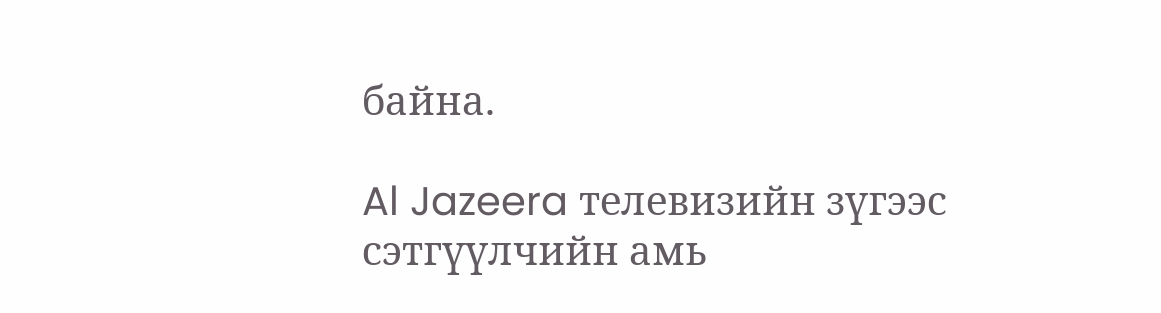байна.

Al Jazeera телевизийн зүгээс сэтгүүлчийн амь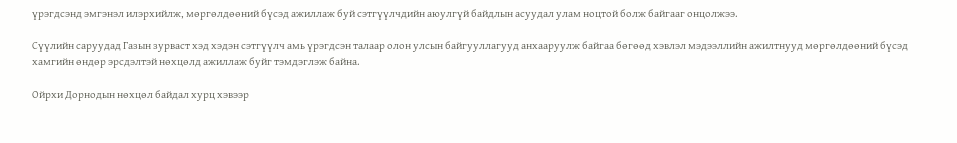үрэгдсэнд эмгэнэл илэрхийлж, мөргөлдөөний бүсэд ажиллаж буй сэтгүүлчдийн аюулгүй байдлын асуудал улам ноцтой болж байгааг онцолжээ.

Сүүлийн саруудад Газын зурваст хэд хэдэн сэтгүүлч амь үрэгдсэн талаар олон улсын байгууллагууд анхааруулж байгаа бөгөөд хэвлэл мэдээллийн ажилтнууд мөргөлдөөний бүсэд хамгийн өндөр эрсдэлтэй нөхцөлд ажиллаж буйг тэмдэглэж байна.

Ойрхи Дорнодын нөхцөл байдал хурц хэвээр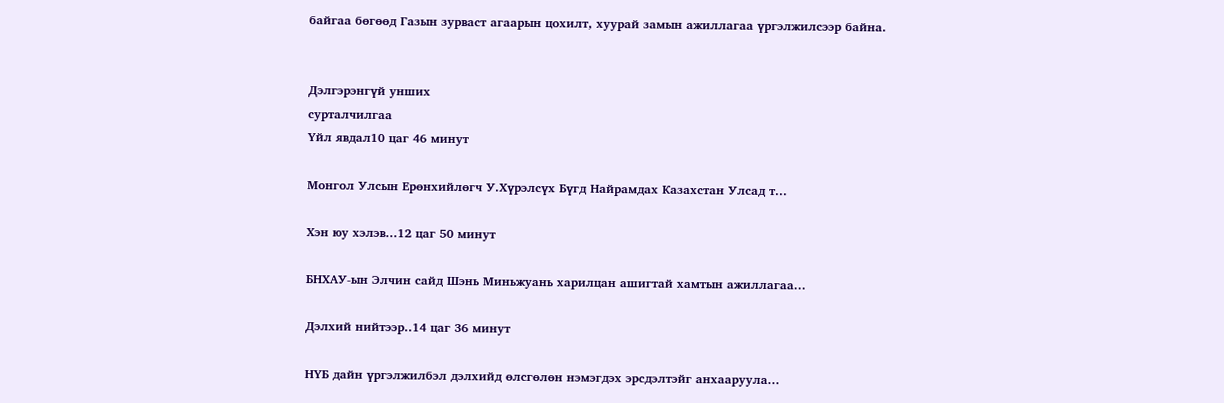байгаа бөгөөд Газын зурваст агаарын цохилт, хуурай замын ажиллагаа үргэлжилсээр байна.


Дэлгэрэнгүй унших
сурталчилгаа
Үйл явдал10 цаг 46 минут

Монгол Улсын Ерөнхийлөгч У.Хүрэлсүх Бүгд Найрамдах Казахстан Улсад т...

Хэн юу хэлэв...12 цаг 50 минут

БНХАУ-ын Элчин сайд Шэнь Миньжуань харилцан ашигтай хамтын ажиллагаа...

Дэлхий нийтээр..14 цаг 36 минут

НҮБ дайн үргэлжилбэл дэлхийд өлсгөлөн нэмэгдэх эрсдэлтэйг анхааруула...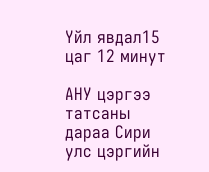Үйл явдал15 цаг 12 минут

АНУ цэргээ татсаны дараа Сири улс цэргийн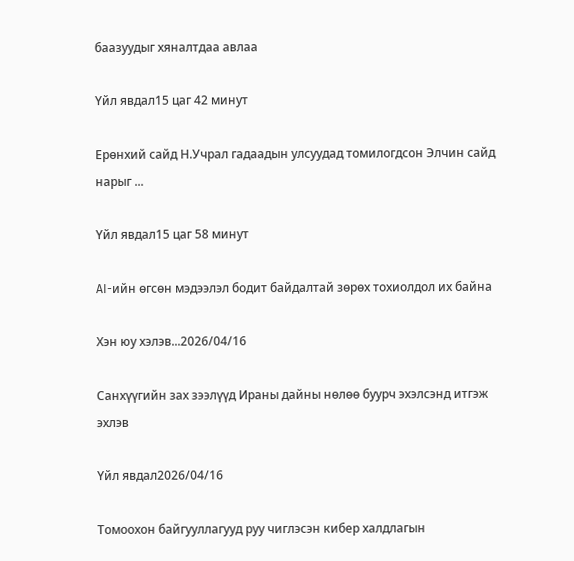баазуудыг хяналтдаа авлаа

Үйл явдал15 цаг 42 минут

Ерөнхий сайд Н.Учрал гадаадын улсуудад томилогдсон Элчин сайд нарыг ...

Үйл явдал15 цаг 58 минут

AI-ийн өгсөн мэдээлэл бодит байдалтай зөрөх тохиолдол их байна

Хэн юу хэлэв...2026/04/16

Санхүүгийн зах зээлүүд Ираны дайны нөлөө буурч эхэлсэнд итгэж эхлэв

Үйл явдал2026/04/16

Томоохон байгууллагууд руу чиглэсэн кибер халдлагын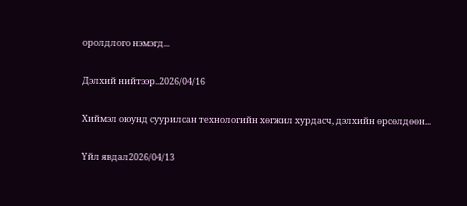оролдлого нэмэгд...

Дэлхий нийтээр..2026/04/16

Хиймэл оюунд суурилсан технологийн хөгжил хурдасч, дэлхийн өрсөлдөөн...

Үйл явдал2026/04/13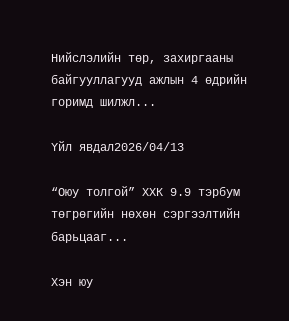Нийслэлийн төр, захиргааны байгууллагууд ажлын 4 өдрийн горимд шилжл...

Үйл явдал2026/04/13

“Оюу толгой” ХХК 9.9 тэрбум төгрөгийн нөхөн сэргээлтийн барьцааг...

Хэн юу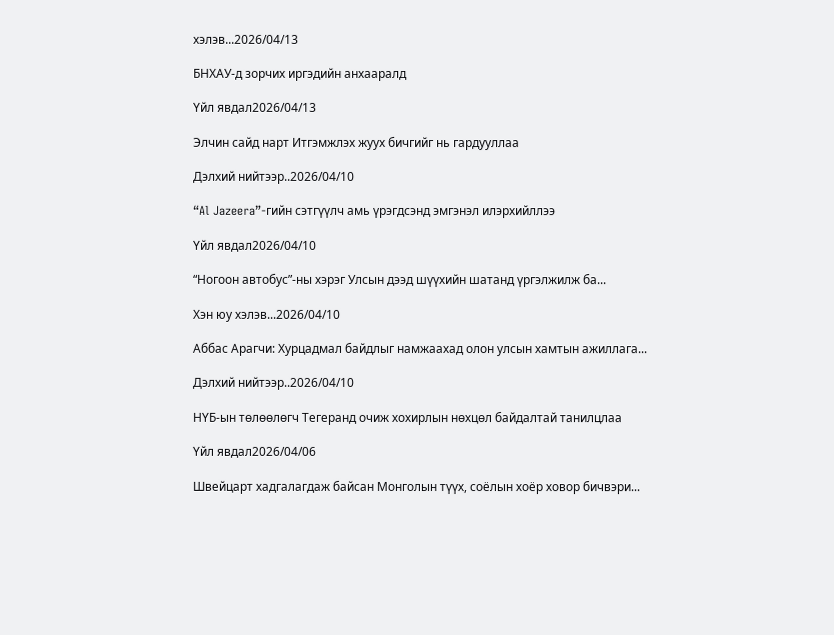хэлэв...2026/04/13

БНХАУ-д зорчих иргэдийн анхааралд

Үйл явдал2026/04/13

Элчин сайд нарт Итгэмжлэх жуух бичгийг нь гардууллаа

Дэлхий нийтээр..2026/04/10

“Al Jazeera”-гийн сэтгүүлч амь үрэгдсэнд эмгэнэл илэрхийллээ

Үйл явдал2026/04/10

“Ногоон автобус”-ны хэрэг Улсын дээд шүүхийн шатанд үргэлжилж ба...

Хэн юу хэлэв...2026/04/10

Аббас Арагчи: Хурцадмал байдлыг намжаахад олон улсын хамтын ажиллага...

Дэлхий нийтээр..2026/04/10

НҮБ-ын төлөөлөгч Тегеранд очиж хохирлын нөхцөл байдалтай танилцлаа

Үйл явдал2026/04/06

Швейцарт хадгалагдаж байсан Монголын түүх, соёлын хоёр ховор бичвэри...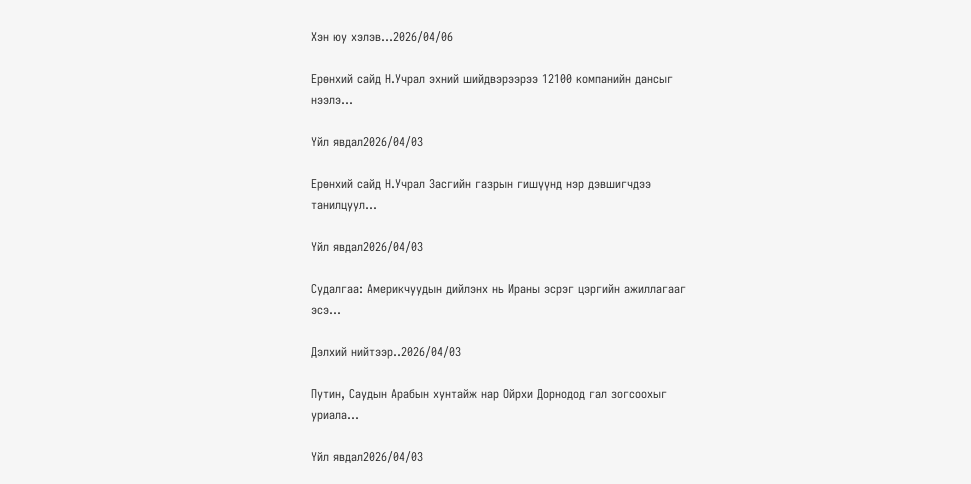Хэн юу хэлэв...2026/04/06

Ерөнхий сайд Н.Учрал эхний шийдвэрээрээ 12100 компанийн дансыг нээлэ...

Үйл явдал2026/04/03

Ерөнхий сайд Н.Учрал Засгийн газрын гишүүнд нэр дэвшигчдээ танилцуул...

Үйл явдал2026/04/03

Судалгаа: Америкчуудын дийлэнх нь Ираны эсрэг цэргийн ажиллагааг эсэ...

Дэлхий нийтээр..2026/04/03

Путин, Саудын Арабын хунтайж нар Ойрхи Дорнодод гал зогсоохыг уриала...

Үйл явдал2026/04/03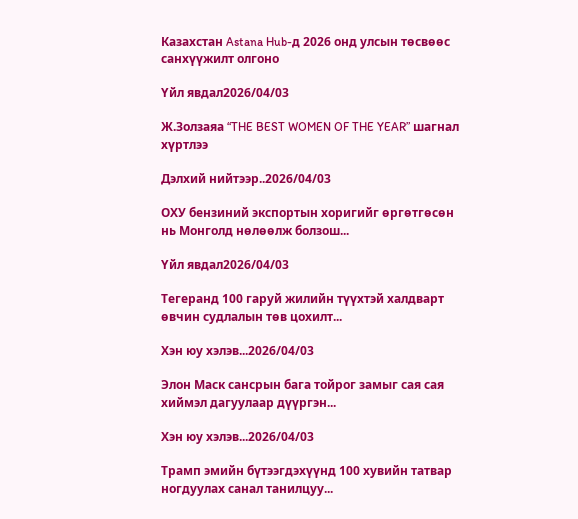Казахстан Astana Hub-д 2026 онд улсын төсвөөс санхүүжилт олгоно

Үйл явдал2026/04/03

Ж.Золзаяа “THE BEST WOMEN OF THE YEAR” шагнал хүртлээ

Дэлхий нийтээр..2026/04/03

ОХУ бензиний экспортын хоригийг өргөтгөсөн нь Монголд нөлөөлж болзош...

Үйл явдал2026/04/03

Тегеранд 100 гаруй жилийн түүхтэй халдварт өвчин судлалын төв цохилт...

Хэн юу хэлэв...2026/04/03

Элон Маск сансрын бага тойрог замыг сая сая хиймэл дагуулаар дүүргэн...

Хэн юу хэлэв...2026/04/03

Трамп эмийн бүтээгдэхүүнд 100 хувийн татвар ногдуулах санал танилцуу...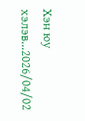Хэн юу хэлэв...2026/04/02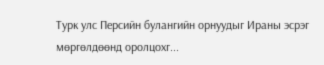Турк улс Персийн булангийн орнуудыг Ираны эсрэг мөргөлдөөнд оролцохг...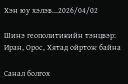Хэн юу хэлэв...2026/04/02

Шинэ геополитикийн тэнцвэр: Иран, Орос, Хятад ойртож байна

Санал болгох